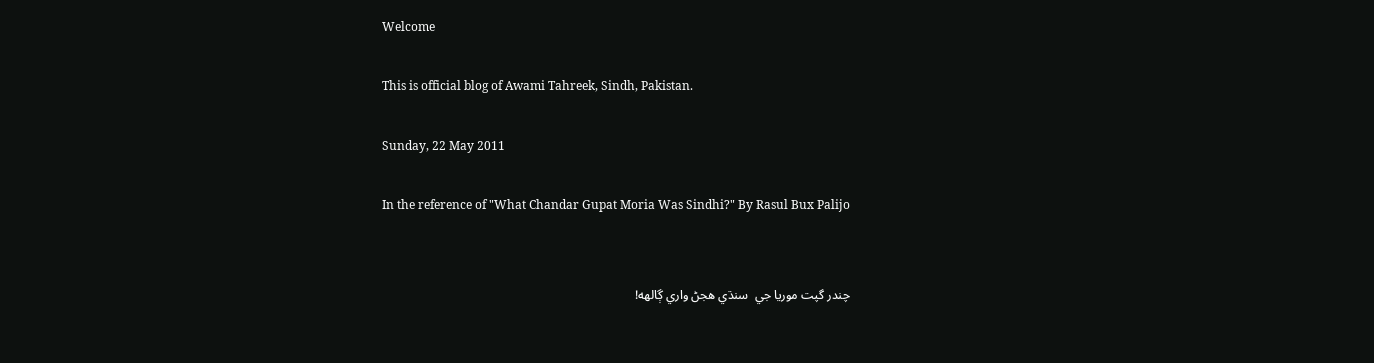Welcome

This is official blog of Awami Tahreek, Sindh, Pakistan.

Sunday, 22 May 2011

In the reference of "What Chandar Gupat Moria Was Sindhi?" By Rasul Bux Palijo


چندر گپت موريا جي  سنڌي هجڻ واري ڳالهه!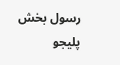رسول بخش پليجو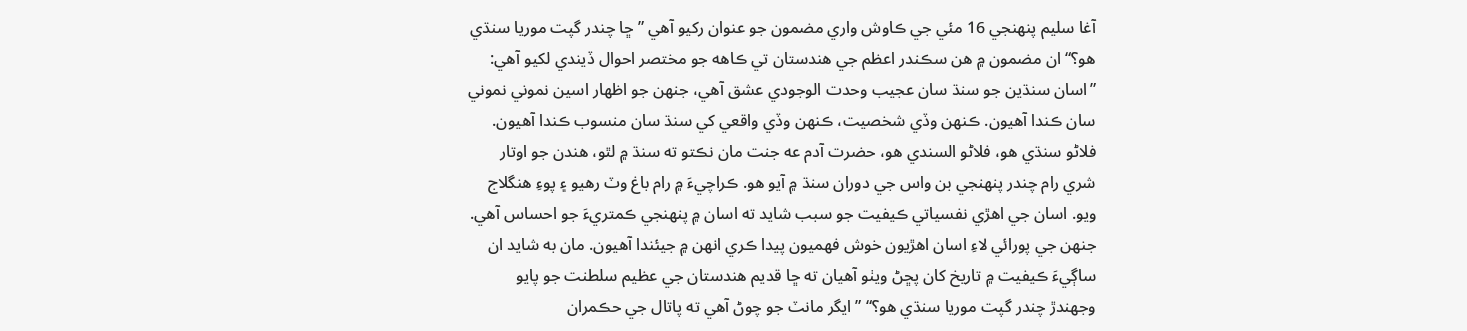آغا سليم پنهنجي 16 مئي جي ڪاوش واري مضمون جو عنوان رکيو آهي ”ڇا چندر گپت موريا سنڌي هو؟“ ان مضمون ۾ هن سڪندر اعظم جي هندستان تي ڪاهه جو مختصر احوال ڏيندي لکيو آهي: ”اسان سنڌين جو سنڌ سان عجيب وحدت الوجودي عشق آهي، جنهن جو اظهار اسين نموني نموني سان ڪندا آهيون. ڪنهن وڏي شخصيت، ڪنهن وڏي واقعي کي سنڌ سان منسوب ڪندا آهيون. فلاڻو سنڌي هو، فلاڻو السندي هو، حضرت آدم عه جنت مان نڪتو ته سنڌ ۾ لٿو، هندن جو اوتار شري رام چندر پنهنجي بن واس جي دوران سنڌ ۾ آيو هو. ڪراچيءَ ۾ رام باغ وٽ رهيو ۽ پوءِ هنگلاج ويو. اسان جي اهڙي نفسياتي ڪيفيت جو سبب شايد ته اسان ۾ پنهنجي ڪمتريءَ جو احساس آهي. جنهن جي پورائي لاءِ اسان اهڙيون خوش فهميون پيدا ڪري انهن ۾ جيئندا آهيون. مان به شايد ان ساڳيءَ ڪيفيت ۾ تاريخ کان پڇڻ ويٺو آهيان ته ڇا قديم هندستان جي عظيم سلطنت جو پايو وجهندڙ چندر گپت موريا سنڌي هو؟“ ”ايگر مانٽ جو چوڻ آهي ته پاتال جي حڪمران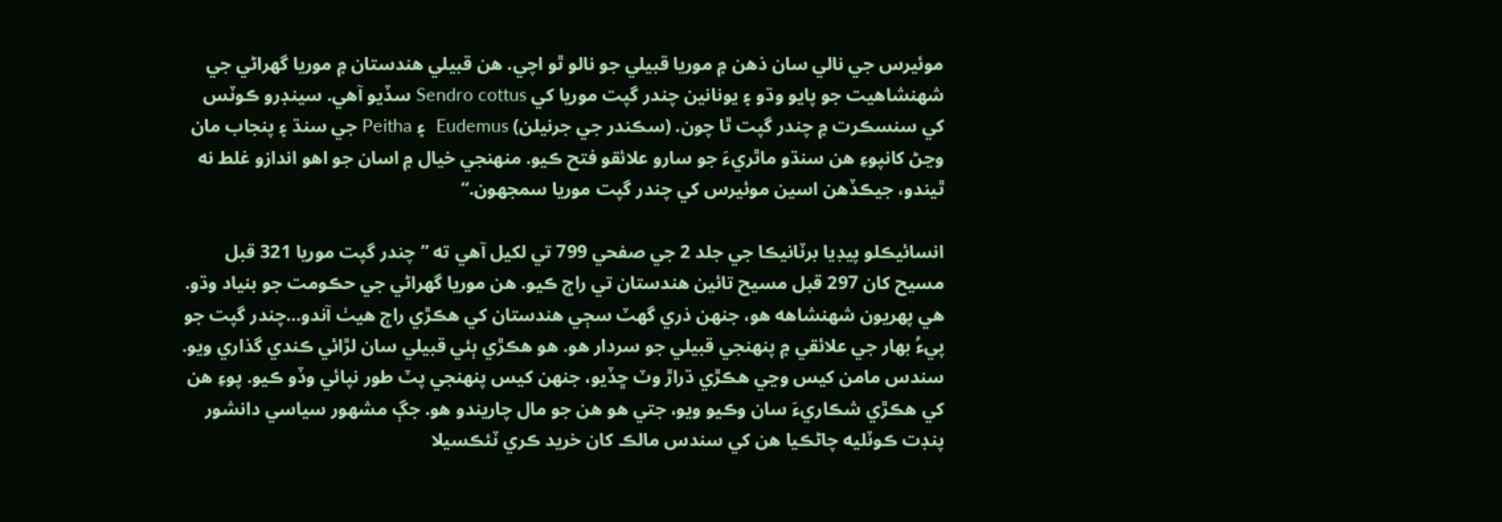موئيرس جي نالي سان ذهن ۾ موريا قبيلي جو نالو ٿو اچي. هن قبيلي هندستان ۾ موريا گهراڻي جي شهنشاهيت جو پايو وڌو ۽ يونانين چندر گپت موريا کي Sendro cottus سڏيو آهي. سينڊرو ڪوٽس کي سنسڪرت ۾ چندر گپت ٿا چون. (سڪندر جي جرنيلن) Eudemus  ۽ Peitha جي سنڌ ۽ پنجاب مان وڃڻ کانپوءِ هن سنڌو ماٿريءَ جو سارو علائقو فتح ڪيو. منهنجي خيال ۾ اسان جو اهو اندازو غلط نه ٿيندو، جيڪڏهن اسين موئيرس کي چندر گپت موريا سمجهون.“

انسائيڪلو پيڊيا برٽانيڪا جي جلد 2 جي صفحي 799 تي لکيل آهي ته ”چندر گپت موريا 321 قبل مسيح کان 297 قبل مسيح تائين هندستان تي راڄ ڪيو. هن موريا گهراڻي جي حڪومت جو بنياد وڌو. هي پهريون شهنشاهه هو، جنهن ذري گهٽ سڄي هندستان کي هڪڙي راڄ هيٺ آندو...چندر گپت جو پيءُ بهار جي علائقي ۾ پنهنجي قبيلي جو سردار هو. هو هڪڙي ٻئي قبيلي سان لڙائي ڪندي گذاري ويو. سندس مامن کيس وڃي هڪڙي ڌراڙ وٽ ڇڏيو، جنهن کيس پنهنجي پٽ طور نپائي وڏو ڪيو. پوءِ هن کي هڪڙي شڪاريءَ سان وڪيو ويو، جتي هو هن جو مال چاريندو هو. جڳ مشهور سياسي دانشور پنڊت ڪوٽليه چاڻڪيا هن کي سندس مالڪ کان خريد ڪري ٽئڪسيلا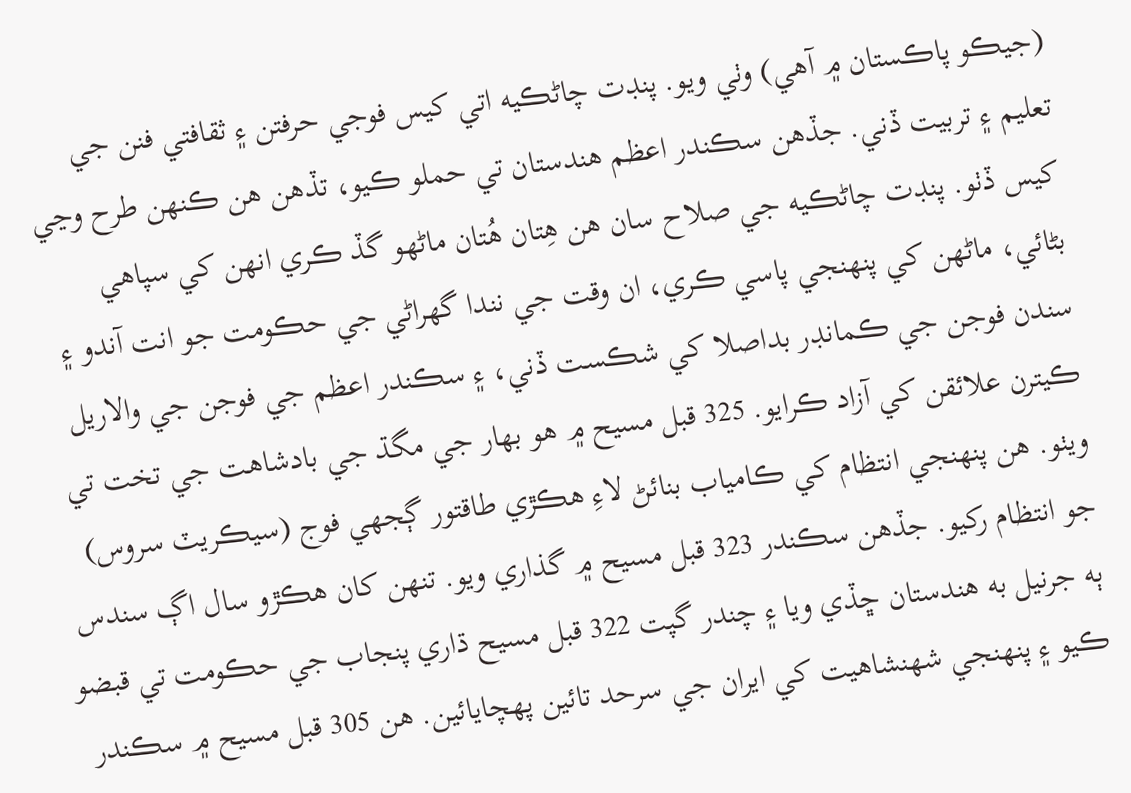(جيڪو پاڪستان ۾ آهي) وٺي ويو. پنڊت چاڻڪيه اتي کيس فوجي حرفتن ۽ ثقافتي فنن جي تعليم ۽ تربيت ڏني. جڏهن سڪندر اعظم هندستان تي حملو ڪيو، تڏهن هن ڪنهن طرح وڃي کيس ڏٺو. پنڊت چاڻڪيه جي صلاح سان هن هِتان هُتان ماڻهو گڏ ڪري انهن کي سپاهي بڻائي، ماڻهن کي پنهنجي پاسي ڪري، ان وقت جي نندا گهراڻي جي حڪومت جو انت آندو ۽ سندن فوجن جي ڪمانڊر بداصلا کي شڪست ڏني، ۽ سڪندر اعظم جي فوجن جي والاريل ڪيترن علائقن کي آزاد ڪرايو. 325 قبل مسيح ۾ هو بهار جي مگڌ جي بادشاهت جي تخت تي ويٺو. هن پنهنجي انتظام کي ڪامياب بنائڻ لاءِ هڪڙي طاقتور ڳجهي فوج (سيڪريٽ سروس) جو انتظام رکيو. جڏهن سڪندر 323 قبل مسيح ۾ گذاري ويو. تنهن کان هڪڙو سال اڳ سندس ٻه جرنيل به هندستان ڇڏي ويا ۽ چندر گپت 322 قبل مسيح ڌاري پنجاب جي حڪومت تي قبضو ڪيو ۽ پنهنجي شهنشاهيت کي ايران جي سرحد تائين پهچايائين. هن 305 قبل مسيح ۾ سڪندر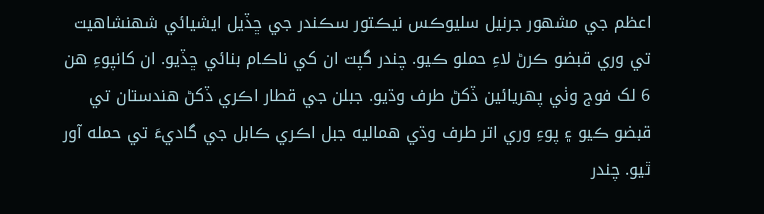اعظم جي مشهور جرنيل سليوڪس نيڪتور سڪندر جي ڇڏيل ايشيائي شهنشاهيت تي وري قبضو ڪرڻ لاءِ حملو ڪيو. چندر گپت ان کي ناڪام بنائي ڇڏيو. ان کانپوءِ هن 6 لک فوج وٺي پهريائين ڏکڻ طرف وڌيو. جبلن جي قطار اڪري ڏکڻ هندستان تي قبضو ڪيو ۽ پوءِ وري اتر طرف وڌي هماليه جبل اڪري ڪابل جي گاديءَ تي حمله آور ٿيو. چندر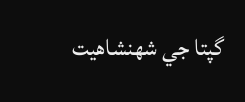گپتا جي شهنشاهيت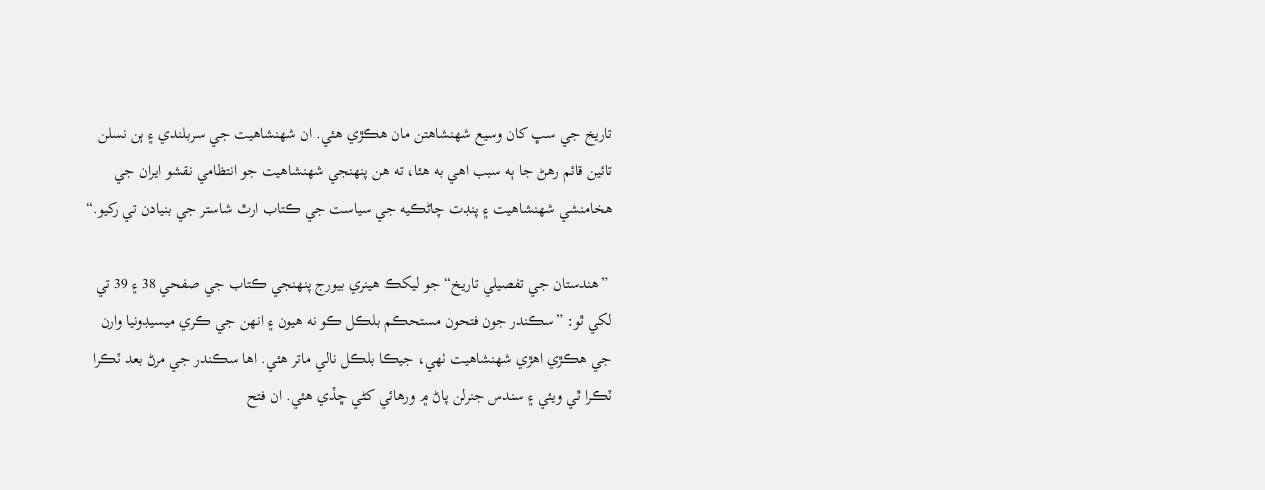تاريخ جي سڀ کان وسيع شهنشاهتن مان هڪڙي هئي. ان شهنشاهيت جي سربلندي ۽ ٻن نسلن تائين قائم رهڻ جا ٻه سبب اهي به هئا، ته هن پنهنجي شهنشاهيت جو انتظامي نقشو ايران جي هخامنشي شهنشاهيت ۽ پنڊت چاڻڪيه جي سياست جي ڪتاب ارٿ شاستر جي بنيادن تي رکيو.“

 ”هندستان جي تفصيلي تاريخ“ جو ليکڪ هينري بيورج پنهنجي ڪتاب جي صفحي 38 ۽ 39 تي لکي ٿو: ”سڪندر جون فتحون مستحڪم بلڪل ڪو نه هيون ۽ انهن جي ڪري ميسيڊونيا وارن جي هڪڙي اهڙي شهنشاهيت ٺهي، جيڪا بلڪل نالي ماتر هئي. اها سڪندر جي مرڻ بعد ٽڪرا ٽڪرا ٿي ويئي ۽ سندس جنرلن پاڻ ۾ ورهائي کڻي ڇڏي هئي. ان فتح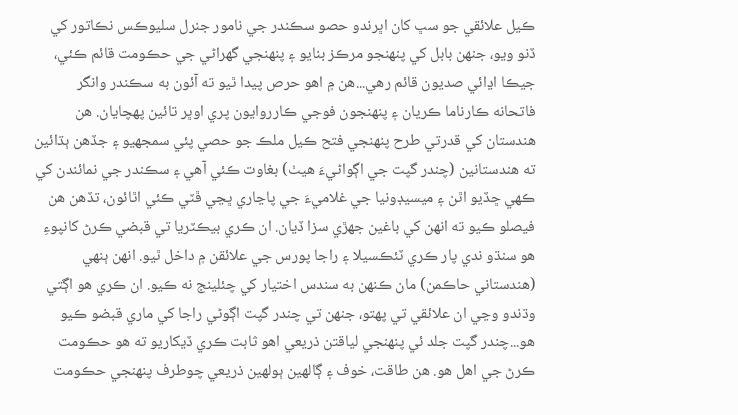ڪيل علائقي جو سڀ کان اڀرندو حصو سڪندر جي نامور جنرل سليوڪس نڪاتور کي ڏنو ويو، جنهن بابل کي پنهنجو مرڪز بنايو ۽ پنهنجي گهراڻي جي حڪومت قائم ڪئي، جيڪا اڍائي صديون قائم رهي...هن ۾ اهو حرص پيدا ٿيو ته آئون به سڪندر وانگر فاتحانه ڪارناما ڪريان ۽ پنهنجون فوجي ڪارروايون پري اوڀر تائين پهچايان. هن هندستان کي قدرتي طرح پنهنجي فتح ڪيل ملڪ جو حصي پئي سمجهيو ۽ جڏهن ٻڌائين ته هندستانين (چندر گپت جي اڳواڻيءَ هيٺ) بغاوت ڪئي آهي ۽ سڪندر جي نمائندن کي ڪهي ڇڏيو اٿن ۽ ميسيڊونيا جي غلاميءَ جي پاڃاري ڀڃي ڦٽي ڪئي اٿائون، تڏهن هن فيصلو ڪيو ته انهن کي باغين جهڙي سزا ڏيان. ان ڪري بيڪٽريا تي قبضي ڪرڻ کانپوءِ هو سنڌو ندي پار ڪري ٽئڪسيلا ۽ راجا پورس جي علائقن ۾ داخل ٿيو. انهن ٻنهي (هندستاني حاڪمن) مان ڪنهن به سندس اختيار کي چئلينج نه ڪيو. ان ڪري هو اڳتي وڌندو وڃي ان علائقي تي پهتو، جنهن تي چندر گپت اڳوڻي راجا کي ماري قبضو ڪيو  هو...چندر گپت جلد ئي پنهنجي لياقتن ذريعي اهو ثابت ڪري ڏيکاريو ته هو حڪومت ڪرڻ جي اهل هو. هن طاقت، خوف ۽ ڳالهين ٻولهين ذريعي چوطرف پنهنجي حڪومت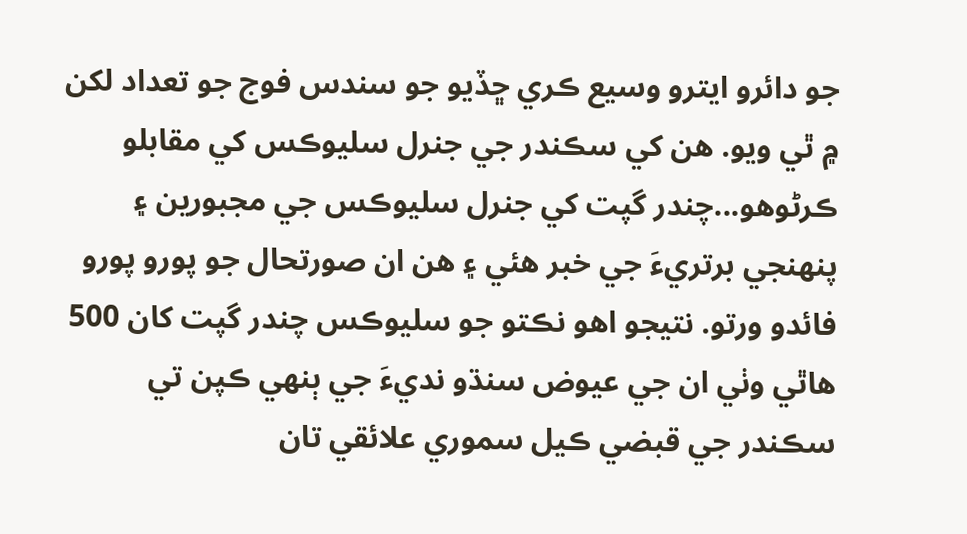جو دائرو ايترو وسيع ڪري ڇڏيو جو سندس فوج جو تعداد لکن ۾ ٿي ويو. هن کي سڪندر جي جنرل سليوڪس کي مقابلو ڪرڻوهو...چندر گپت کي جنرل سليوڪس جي مجبورين ۽ پنهنجي برتريءَ جي خبر هئي ۽ هن ان صورتحال جو پورو پورو فائدو ورتو. نتيجو اهو نڪتو جو سليوڪس چندر گپت کان 500 هاٿي وٺي ان جي عيوض سنڌو نديءَ جي ٻنهي ڪپن تي سڪندر جي قبضي ڪيل سموري علائقي تان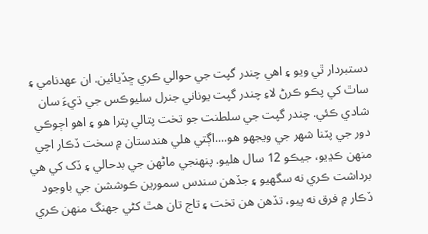دستبردار ٿي ويو ۽ اهي چندر گپت جي حوالي ڪري ڇڏيائين. ان عهدنامي ۽ ساٿ کي پڪو ڪرڻ لاءِ چندر گپت يوناني جنرل سليوڪس جي ڌيءَ سان شادي ڪئي. چندر گپت جي سلطنت جو تخت پتالي پترا هو ۽ اهو اڄوڪي دور جي پٽنا شهر جي ويجهو هو....اڳتي هلي هندستان ۾ سخت ڏڪار اچي منهن ڪڍيو، جيڪو 12 سال هليو. پنهنجي ماڻهن جي بدحالي ۽ ڏک کي هي برداشت ڪري نه سگهيو ۽ جڏهن سندس سمورين ڪوششن جي باوجود ڏڪار ۾ فرق نه پيو، تڏهن هن تخت ۽ تاج تان هٿ کڻي جهنگ منهن ڪري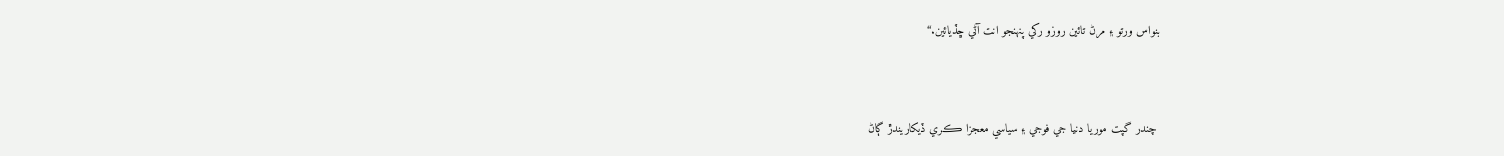بنواس ورتو ۽ مرڻ تائين روزو رکي پنهنجو انت آڻي ڇڏيائين.“


 چندر گپت موريا دنيا جي فوجي ۽ سياسي معجزا ڪري ڏيکاريندڙ ڳاڻ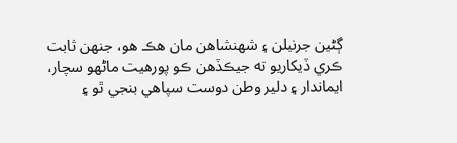ڳڻين جرنيلن ۽ شهنشاهن مان هڪ هو، جنهن ثابت ڪري ڏيکاريو ته جيڪڏهن ڪو پورهيت ماڻهو سچار، ايماندار ۽ دلير وطن دوست سپاهي بنجي ٿو ۽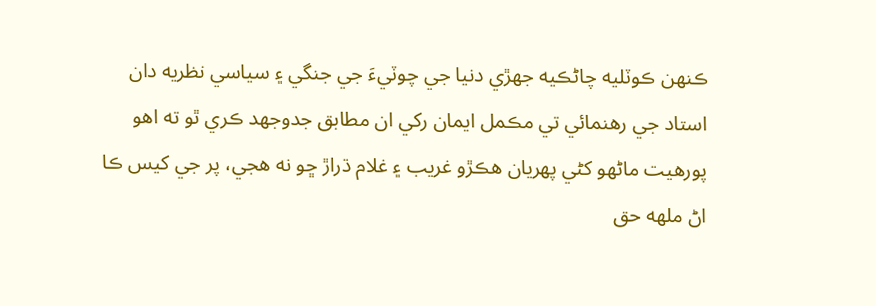ڪنهن ڪوٽليه چاڻڪيه جهڙي دنيا جي چوٽيءَ جي جنگي ۽ سياسي نظريه دان استاد جي رهنمائي تي مڪمل ايمان رکي ان مطابق جدوجهد ڪري ٿو ته اهو پورهيت ماڻهو کڻي پهريان هڪڙو غريب ۽ غلام ڌراڙ ڇو نه هجي، پر جي کيس ڪا اڻ ملهه حق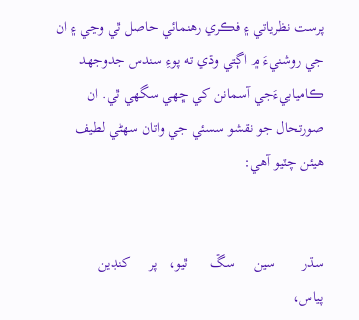پرست نظرياتي ۽ فڪري رهنمائي حاصل ٿي وڃي ۽ ان جي روشنيءَ ۾ اڳتي وڌي ته پوءِ سندس جدوجهد ڪاميابيءَجي آسمانن کي ڇهي سگهي ٿي. ان صورتحال جو نقشو سسئي جي واتان سهڻي لطيف هيئن چٽيو آهي:


سڌر       سين     سڱ      ٿيو،   پر     کنڊين      پياس،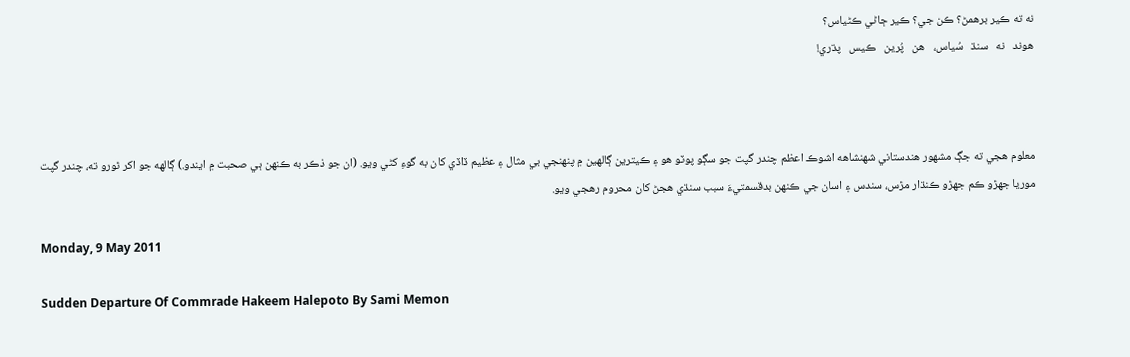نه ته ڪير برهمڻ؟ ڪن جي؟ ڪير ڄاڻي ڪڻياس؟
هوند   نه   سنڌ   سُياس،   هن   پُرين   ڪيس   پڌري!



معلوم هجي ته جڳ مشهور هندستاني شهنشاهه اشوڪ اعظم چندر گپت جو سڳو پوٽو هو ۽ ڪيترين ڳالهين ۾ پنهنجي بي مثال ۽ عظيم ڏاڏي کان به گوءِ کڻي ويو. (ان جو ذڪر به ڪنهن ٻي صحبت ۾ ايندو.) ڳالهه جو اکر ٿورو ته، چندر گپت موريا جهڙو ڪم جهڙو ڪنڌار مڙس، سندس ۽ اسان جي ڪنهن بدقسمتيءَ سبب سنڌي هجڻ کان محروم رهجي ويو.

Monday, 9 May 2011

Sudden Departure Of Commrade Hakeem Halepoto By Sami Memon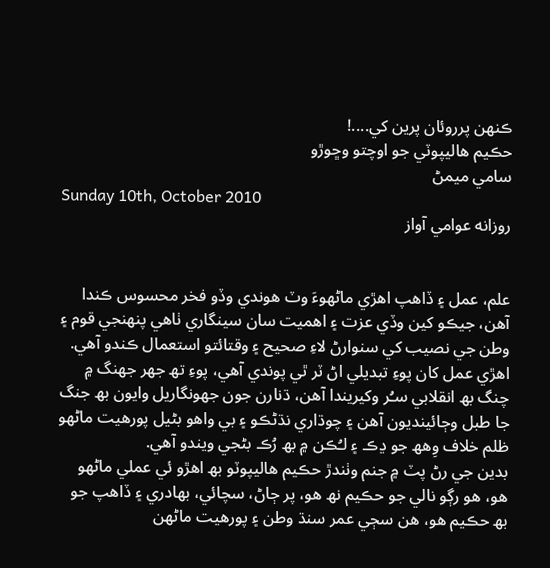ڪنھن پرروئان پرين کي....!
حڪيم ھاليپوٽي جو اوچتو وڇوڙو
سامي ميمڻ
Sunday 10th, October 2010
روزانه عوامي آواز


علم، عمل ۽ ڏاھپ اھڙي ماڻھوءَ وٽ ھوندي وڏو فخر محسوس ڪندا آھن، جيڪو کين وڏي عزت ۽ اھميت سان سينگاري ٺاھي پنھنجي قوم ۽ وطن جي نصيب کي سنوارڻ لاءِ صحيح ۽ وقتائتو استعمال ڪندو آھي. اھڙي عمل کان پوءِ تبديلي اڻ ٽر ٿي پوندي آھي، پوءِ تھ جھر جھنگ ۾ چنگ بھ انقلابي سـُر وکيريندا آھن، ڌنارن جون جھونگاريل وايون بھ جنگ جا طبل وڄائينديون آھن ۽ چوڌاري نڌڻڪو ۽ بي واھو بڻيل پورھيت ماڻھو ظلم خلاف وِھھ جو ڍڪ ۽ لـُڪن ۾ بھ رُڪ بڻجي ويندو آهي.
بدين جي رڻ پٽ ۾ جنم وٺندڙ حڪيم ھاليپوٽو بھ اھڙو ئي عملي ماڻھو ھو، ھو رڳو نالي جو حڪيم نھ ھو، پر ڄاڻ، سچائي، بھادري ۽ ڏاھپ جو بھ حڪيم ھو، ھن سڄي عمر سنڌ وطن ۽ پورھيت ماڻھن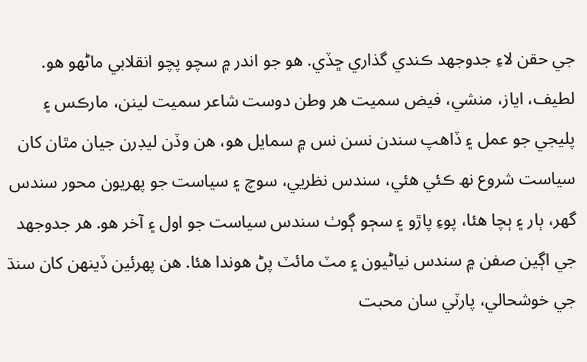جي حقن لاءِ جدوجھد ڪندي گذاري ڇڏي. ھو جو اندر ۾ سچو پچو انقلابي ماڻھو ھو. لطيف، اياز، منشي، فيض سميت ھر وطن دوست شاعر سميت لينن، مارڪس ۽ پليجي جو عمل ۽ ڏاھپ سندن نسن نس ۾ سمايل ھو، ھن وڏن ليڊرن جيان مٿان کان سياست شروع نھ ڪئي هئي، سندس نظريي، سوچ ۽ سياست جو پھريون محور سندس گھر، ٻار ۽ ٻچا ھئا، پوءِ پاڙو ۽ سڄو ڳوٺ سندس سياست جو اول ۽ آخر ھو. ھر جدوجھد جي اڳين صفن ۾ سندس نياڻيون ۽ مٽ مائٽ پڻ ھوندا ھئا. ھن پهرئين ڏينھن کان سنڌ جي خوشحالي، پارٽي سان محبت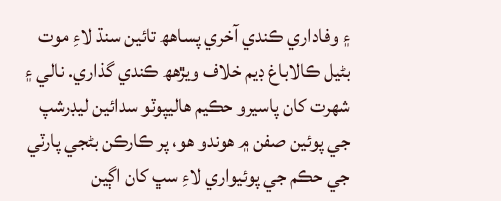۽ وفاداري ڪندي آخري پساھھ تائين سنڌ لاءِ موت بڻيل ڪالاباغ ڊيم خلاف ويڙھھ ڪندي گذاري. نالي ۽ شھرت کان پاسيرو حڪيم ھاليپوٽو سدائين ليڊرشپ جي پوئين صفن ۾ ھوندو ھو، پر ڪارڪن بڻجي پارٽي جي حڪم جي پوئيواري لاءِ سڀ کان اڳين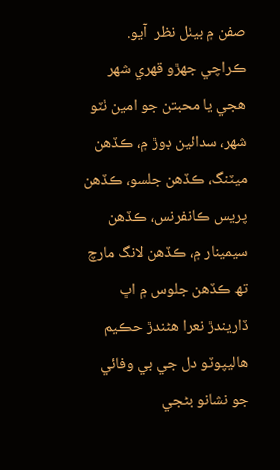صفن ۾ بيٺل نظر  آيو.
ڪراچي جھڙو قھري شھر ھجي يا محبتن جو امين ٺٽو شھر، سدائين ڊوڙ ۾، ڪڏھن ميٽنگ، ڪڏھن جلسو، ڪڏھن پريس ڪانفرنس، ڪڏھن سيمينار ۾، ڪڏھن لانگ مارچ تھ ڪڏھن جلوس ۾ اڀ ڏاريندڙ نعرا ھڻندڙ حڪيم ھاليپوٽو دل جي بي وفائي جو نشانو بڻجي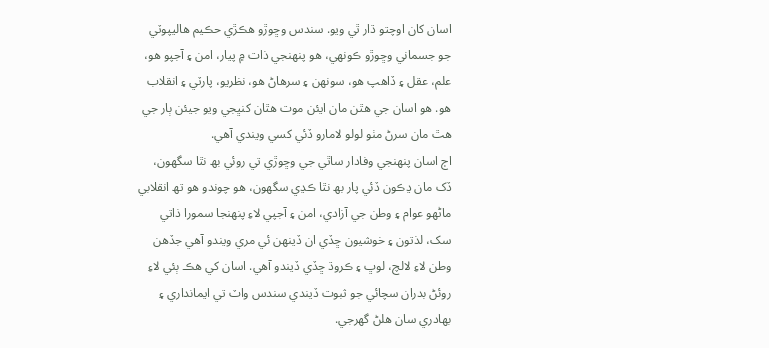اسان کان اوچتو ڌار ٿي ويو. سندس وڇوڙو ھڪڙي حڪيم ھاليپوٽي جو جسماني وڇوڙو ڪونھي، ھو پنھنجي ذات ۾ پيار، امن ۽ آجپو ھو، علم، عقل ۽ ڏاھپ ھو، سونھن ۽ سرھاڻ ھو، نظريو، پارٽي ۽ انقلاب ھو. ھو اسان جي ھٿن مان ايئن موت ھٿان کنڀجي ويو جيئن ٻار جي ھٿ مان سرڻ مٺو لولو لامارو ڏئي کسي ويندي آھي.
اڄ اسان پنھنجي وفادار ساٿي جي وڇوڙي تي روئي بھ نٿا سگھون، ڏک مان ڍڪون ڏئي پار بھ نٿا ڪڍي سگھون، ھو چوندو ھو تھ انقلابي ماڻھو عوام ۽ وطن جي آزادي، امن ۽ آجپي لاءِ پنھنجا سمورا ذاتي سک، لذتون ۽ خوشيون ڇڏي ان ڏينھن ئي مري ويندو آھي جڏھن وطن لاءِ لالچ، لوڀ ۽ ڪروڌ ڇڏي ڏيندو آھي. اسان کي ھڪ ٻئي لاءِ روئڻ بدران سچائي جو ثبوت ڏيندي سندس واٽ تي ايمانداري ۽ بھادري سان ھلڻ گھرجي.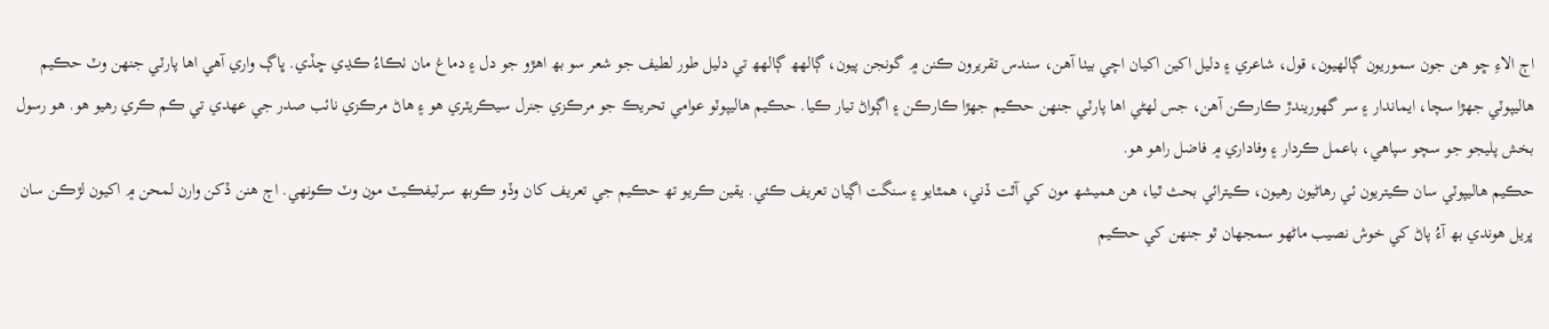اڄ الاءِ ڇو ھن جون سموريون ڳالھيون، قول، شاعري ۽ دليل اکين اکيان اچي بيٺا آھن، سندس تقريرون ڪنن ۾ گونجن پيون، ڳالھھ ڳالھھ تي دليل طور لطيف جو شعر سو بھ اھڙو جو دل ۽ دماغ مان ٺڪاءُ ڪڍي ڇڏي. ڀاڳ واري آھي اھا پارٽي جنھن وٽ حڪيم ھاليپوٽي جھڙا سچا، ايماندار ۽ سر گھوريندڙ ڪارڪن آھن، جس لھڻي اھا پارٽي جنھن حڪيم جھڙا ڪارڪن ۽ اڳواڻ تيار ڪيا. حڪيم ھاليپوٽو عوامي تحريڪ جو مرڪزي جنرل سيڪريٽري ھو ۽ ھاڻ مرڪزي نائب صدر جي عھدي تي ڪم ڪري رھيو ھو. ھو رسول بخش پليجو جو سچو سپاھي، باعمل ڪردار ۽ وفاداري ۾ فاضل راهو ھو.
حڪيم ھاليپوٽي سان ڪيتريون ئي رھاڻيون رھيون، ڪيترائي بحث ٿيا، ھن ھميشھ مون کي آٿت ڏني، ھمٿايو ۽ سنگت اڳيان تعريف ڪئي. يقين ڪريو تھ حڪيم جي تعريف کان وڏو ڪوبھ سرٽيفڪيٽ مون وٽ ڪونھي. اڄ ھنن ڏکن وارن لمحن ۾ اکيون لڙڪن سان ڀريل ھوندي بھ آءُ پاڻ کي خوش نصيب ماڻھو سمجھان ٿو جنھن کي حڪيم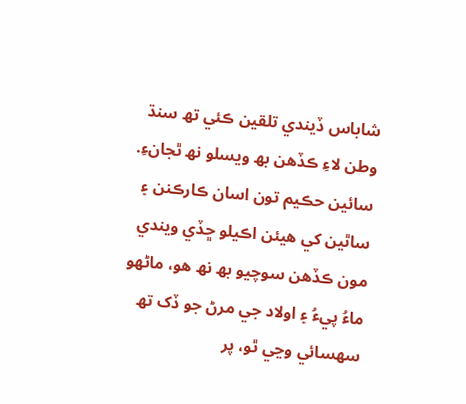شاباس ڏيندي تلقين ڪئي تھ سنڌ وطن لاءِ ڪڏھن بھ ويسلو نھ ٿجانءِ.
سائين حڪيم تون اسان ڪارڪنن ۽ ساٿين کي ھيئن اڪيلو ڇڏي ويندي مون ڪڏھن سوچيو بھ نھ ھو، ماڻھو ماءُ پيءُ ۽ اولاد جي مرڻ جو ڏک تھ سھسائي وڃي ٿو، پر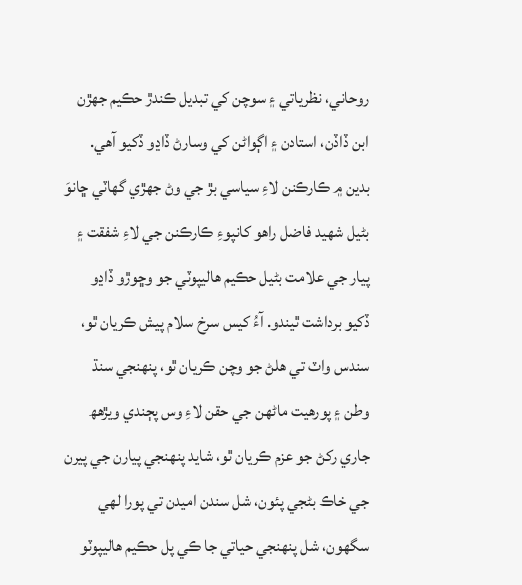روحاني، نظرياتي ۽ سوچن کي تبديل ڪندڙ حڪيم جھڙن ابن ڏاڏن، استادن ۽ اڳواڻن کي وسارڻ ڏاڍو ڏکيو آھي.
بدين ۾ ڪارڪنن لاءِ سياسي بڙ جي وڻ جھڙي گھاٽي ڇانوَ بڻيل شھيد فاضل راھو کانپوءِ ڪارڪنن جي لاءِ شفقت ۽ پيار جي علامت بڻيل حڪيم ھاليپوٽي جو وڇوڙو ڏاڍو ڏکيو برداشت ٿيندو. آءُ کيس سرخ سلام پيش ڪريان ٿو، سندس واٽ تي ھلڻ جو وچن ڪريان ٿو، پنھنجي سنڌ وطن ۽ پورھيت ماڻھن جي حقن لاءِ وس پڄندي ويڙھھ جاري رکڻ جو عزم ڪريان ٿو، شايد پنھنجي پيارن جي پيرن جي خاڪ بڻجي پئون، شل سندن اميدن تي پورا لھي سگھون، شل پنھنجي حياتي جا ڪي پل حڪيم ھاليپوٽو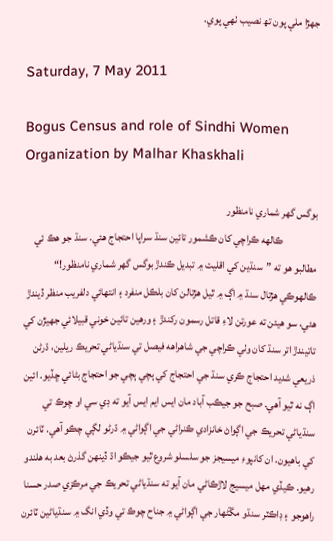جھڙا ملي پون تھ نصيب ٺھي پوي.

Saturday, 7 May 2011

Bogus Census and role of Sindhi Women Organization by Malhar Khaskhali

بوگس گهر شماري نامنظور
                ڪالهه ڪراچي کان ڪشمور تائين سنڌ سراپا احتجاج هئي. سنڌ جو هڪ ئي مطالبو هو ته ”سنڌين کي اقليت ۾ تبديل ڪندڙ بوگس گهر شماري نامنظور!“ ڪالهوڪي هڙتال سنڌ ۾ اڳ ۾ ٿيل هڙتالن کان بلڪل منفرد ۽ انتهائي دلفريب منظر ڏيندڙ هئي، سو هيئن ته عورتن لاءِ قاتل رسمون رکندڙ ۽ ورهين تائين خوني قبيلائي جهيڙن کي تاتيندڙ اتر سنڌ کان وٺي ڪراچي جي شاهراهه فيصل تي سنڌياڻي تحريڪ ريلين، ڌرڻن ذريعي شديد احتجاج ڪري سنڌ جي احتجاج کي ٻچي ٻچي جو احتجاج بڻائي ڇڏيو. ائين اڳ نه ٿيو آهي. صبح جو جيڪب آباد مان ايس ايم ايس آيو ته ڊي سي او چوڪ تي سنڌياڻي تحريڪ جي اڳواڻ خانزادي ڪنراڻي جي اڳواڻي ۾ ڌرڻو لڳي چڪو آهي. ٽائرن کي باهيون. ان کانپوءِ ميسيجز جو سلسلو شروع ٿيو جيڪو اڌ ڏينهن گذرڻ بعد به هلندو رهيو. ڪيڏي مهل ميسيج لاڙڪاڻي مان آيو ته سنڌياڻي تحريڪ جي مرڪزي صدر حسنا راهوجو ۽ ڊاڪٽر سنڌو مڱڻهار جي اڳواڻي ۾ جناح چوڪ تي وڏي انگ ۾ سنڌياڻين ٽائرن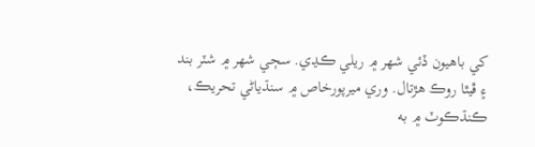کي باهيون ڏئي شهر ۾ ريلي ڪڍي. سڄي شهر ۾ شٽر بند ۽ ڦيٿا روڪ هڙتال. وري ميرپورخاص ۾ سنڌياڻي تحريڪ، ڪنڌڪوٽ ۾ به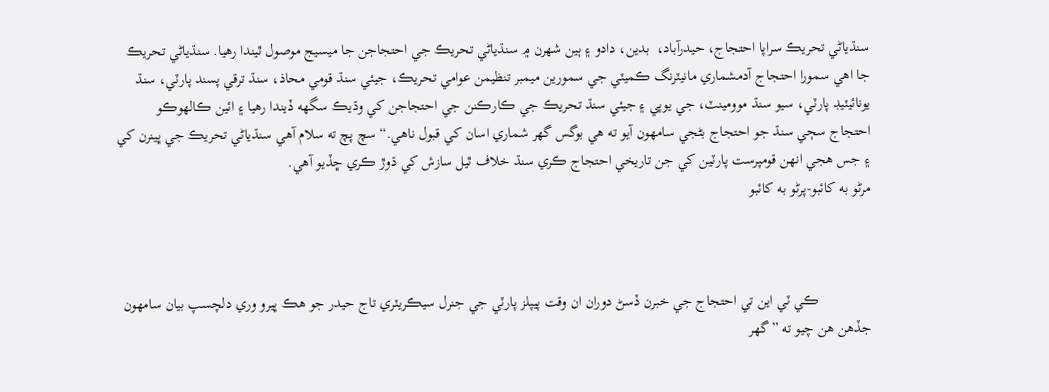سنڌياڻي تحريڪ سراپا احتجاج، حيدرآباد،  بدين، دادو ۽ ٻين شهرن ۾ سنڌياڻي تحريڪ جي احتجاجن جا ميسيج موصول ٿيندا رهيا. سنڌياڻي تحريڪ جا اهي سمورا احتجاج آدمشماري مانيٽرنگ ڪميٽي جي سمورين ميمبر تنظيمن عوامي تحريڪ، جيئي سنڌ قومي محاذ، سنڌ ترقي پسند پارٽي، سنڌ يونائيٽيڊ پارٽي، سيو سنڌ موومينٽ، جي يوپي ۽ جيئي سنڌ تحريڪ جي ڪارڪنن جي احتجاجن کي وڌيڪ سگهه ڏيندا رهيا ۽ ائين ڪالهوڪو احتجاج سڄي سنڌ جو احتجاج بڻجي سامهون آيو ته هي بوگس گهر شماري اسان کي قبول ناهي.“ سچ پچ ته سلام آهي سنڌياڻي تحريڪ جي ڀينرن کي ۽ جس هجي انهن قومپرست پارٽين کي جن تاريخي احتجاج ڪري سنڌ خلاف ٿيل سازش کي ڌوڙ ڪري ڇڏيو آهي.
مرڻو به کائبو-پرڻو به کائبو



              ڪي ٽي اين تي احتجاج جي خبرن ڏسڻ دوران ان وقت پيپلز پارٽي جي جنرل سيڪريٽري تاج حيدر جو هڪ ڀيرو وري دلچسپ بيان سامهون جڏهن هن چيو ته ”گهر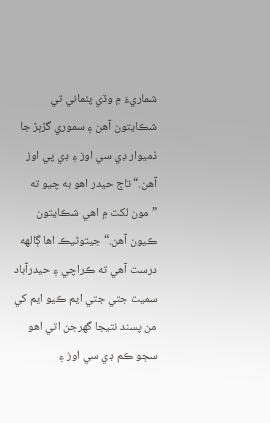شماريءَ ۾ وڏي پئماني تي شڪايتون آهن ۽ سموري گڙٻڙ جا ذميوار ڊي سي اوز ۽ ڊي پي اوز آهن.“ تاج حيدر اهو به چيو ته ”مون لکت ۾ اهي شڪايتون ڪيون آهن.“ جيتوڻيڪ اها ڳالهه درست آهي ته ڪراچي ۽ حيدرآباد سميت جتي جتي ايم ڪيو ايم کي من پسند نتيجا گهرجن اتي اهو سڄو ڪم ڊي سي اوز ۽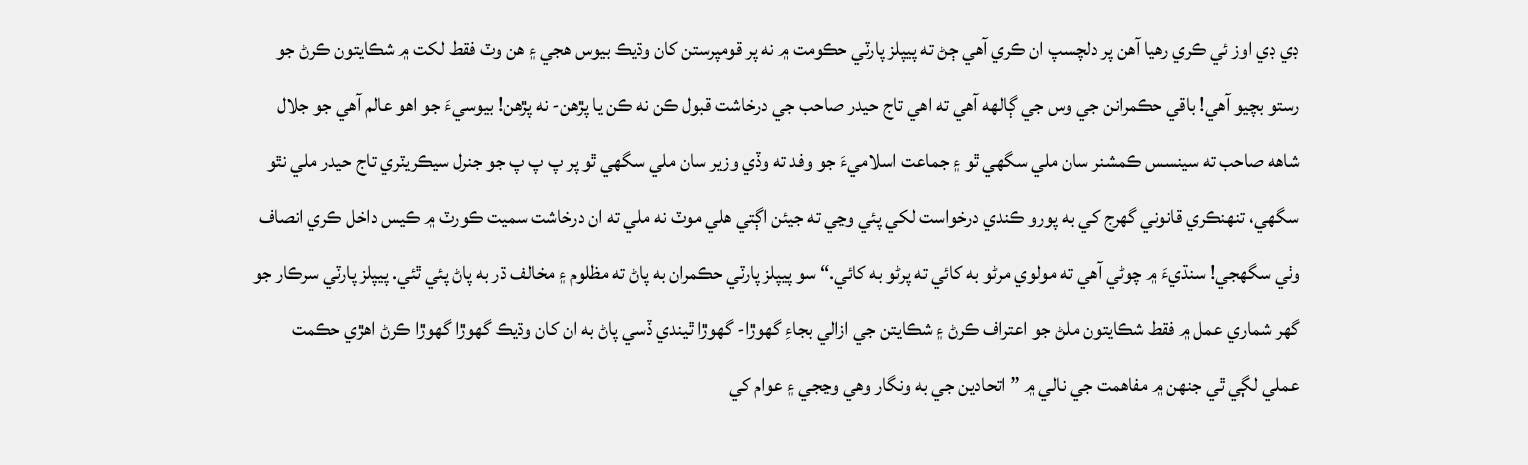ڊي ڊي اوز ئي ڪري رهيا آهن پر دلچسپ ان ڪري آهي ڄڻ ته پيپلز پارٽي حڪومت ۾ نه پر قومپرستن کان وڌيڪ بيوس هجي ۽ هن وٽ فقط لکت ۾ شڪايتون ڪرڻ جو رستو بچيو آهي! باقي حڪمرانن جي وس جي ڳالهه آهي ته اهي تاج حيدر صاحب جي درخاشت قبول ڪن نه ڪن يا پڙهن- نه پڙهن! بيوسيءَ جو اهو عالم آهي جو جلال شاهه صاحب ته سينسس ڪمشنر سان ملي سگهي ٿو ۽ جماعت اسلاميءَ جو وفد ته وڏي وزير سان ملي سگهي ٿو پر پ پ پ جو جنرل سيڪريٽري تاج حيدر ملي نٿو سگهي، تنهنڪري قانوني گهرج کي به پورو ڪندي درخواست لکي پئي وڃي ته جيئن اڳتي هلي موٽ نه ملي ته ان درخاشت سميت ڪورٽ ۾ ڪيس داخل ڪري انصاف وٺي سگهجي! سنڌيءَ ۾ چوڻي آهي ته مولوي مرڻو به کائي ته پرڻو به کائي.“ سو پيپلز پارٽي حڪمران به پاڻ ته مظلوم ۽ مخالف ڌر به پاڻ پئي ٿئي. پيپلز پارٽي سرڪار جو گهر شماري عمل ۾ فقط شڪايتون ملڻ جو اعتراف ڪرڻ ۽ شڪايتن جي ازالي بجاءِ گهوڙا- گهوڙا ٿيندي ڏسي پاڻ به ان کان وڌيڪ گهوڙا گهوڙا ڪرڻ اهڙي حڪمت عملي لڳي ٿي جنهن ۾ مفاهمت جي نالي ۾ ”اتحادين جي به ونگار وهي وڃجي ۽ عوام کي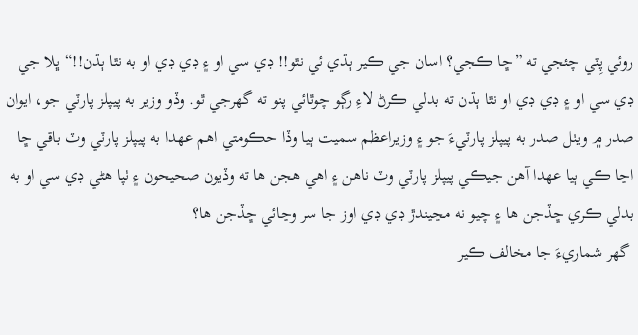روئي پِٽي چئجي ته ”ڇا ڪجي؟ اسان جي ڪير ٻڌي ئي نٿو!! ڊي سي او ۽ ڊي ڊي او به نٿا ٻڌن!!“ ڀلا جي ڊي سي او ۽ ڊي ڊي او نٿا ٻڌن ته بدلي ڪرڻ لاءِ رڳو چوٿائي پنو ته گهرجي ٿو. وڏو وزير به پيپلز پارٽي جو، ايوان صدر ۾ ويٺل صدر به پيپلز پارٽيءَ جو ۽ وزيراعظم سميت ٻيا وڏا حڪومتي اهم عهدا به پيپلز پارٽي وٽ باقي ڇا اڃا ڪي ٻيا عهدا آهن جيڪي پيپلز پارٽي وٽ ناهن ۽ اهي هجن ها ته وڏيون صحيحون ۽ ٺپا هڻي ڊي سي او به بدلي ڪري ڇڏجن ها ۽ چيو نه مڃيندڙ ڊي ڊي اوز جا سر وڃائي ڇڏجن ها؟
 گهر شماريءَ جا مخالف ڪير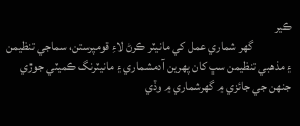ڪير
                گهر شماري عمل کي مانيٽر ڪرڻ لاءِ قومپرستن، سماجي تنظيمن ۽ مذهبي تنظيمن سڀ کان پهرين آدمشماري ۽ مانيٽرنگ ڪميٽي جوڙي جنهن جي جائزي ۾ گهرشماري ۾ وڏي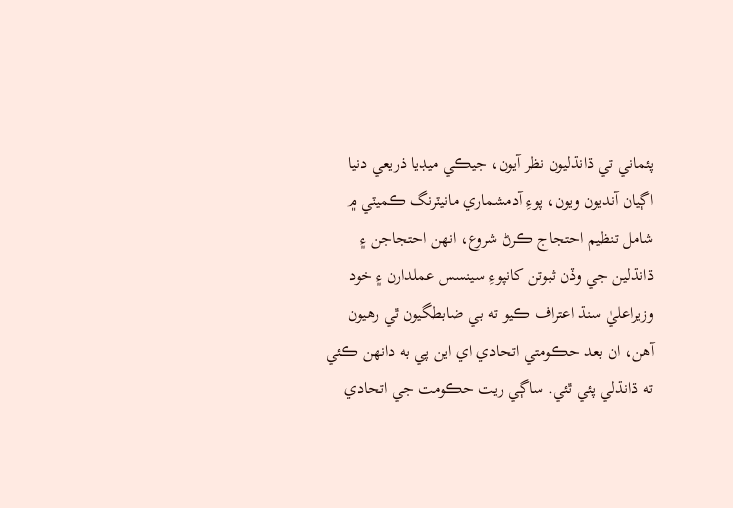پئماني تي ڌانڌليون نظر آيون، جيڪي ميڊيا ذريعي دنيا اڳيان آنديون ويون، پوءِ آدمشماري مانيٽرنگ ڪميٽي ۾ شامل تنظيم احتجاج ڪرڻ شروع، انهن احتجاجن ۽ ڌانڌلين جي وڏن ثبوتن کانپوءِ سينسس عملدارن ۽ خود وزيراعليٰ سنڌ اعتراف ڪيو ته بي ضابطگيون ٿي رهيون آهن، ان بعد حڪومتي اتحادي اي اين پي به دانهن ڪئي ته ڌانڌلي پئي ٿئي. ساڳي ريت حڪومت جي اتحادي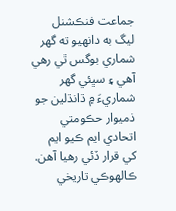جماعت فنڪشنل ليگ به دانهيو ته گهر شماري بوگس ٿي رهي آهي ۽ سڀئي گهر شماريءَ ۾ ڌانڌلين جو ذميوار حڪومتي اتحادي ايم ڪيو ايم کي قرار ڏئي رهيا آهن. ڪالهوڪي تاريخي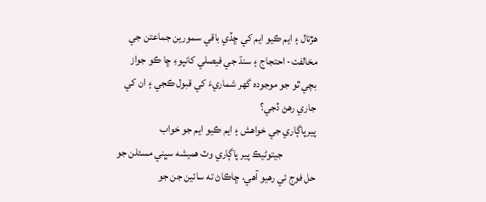هڙتال ۽ ايم ڪيو ايم کي ڇڏي باقي سمورين جماعتن جي مخالفت- احتجاج ۽ سنڌ جي فيصلي کانپوءِ ڇا ڪو جواز بچي ٿو جو موجوده گهر شماريءَ کي قبول ڪجي ۽ ان کي جاري رهڻ ڏجي؟
پيرپاڳاري جي خواهش ۽ ايم ڪيو ايم جو خواب
                جيتوڻيڪ پير پاڳاري وٽ هميشه سڀني مسئلن جو حل فوج ئي رهيو آهي، ڇاڪاڻ ته سائين جن جو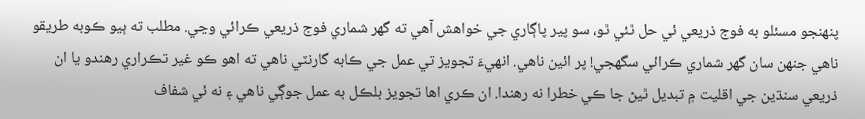پنهنجو مسئلو به فوج ذريعي ئي حل ٿئي ٿو، سو پير پاڳاري جي خواهش آهي ته گهر شماري فوج ذريعي ڪرائي وڃي. مطلب ته ٻيو ڪوبه طريقو ناهي جنهن سان گهر شماري ڪرائي سگهجي! پر ائين ناهي. انهيءَ تجويز تي عمل جي ڪابه گارنٽي ناهي ته اهو ڪو غير تڪراري رهندو يا ان ذريعي سنڌين جي اقليت ۾ تبديل ٿيڻ جا ڪي خطرا نه رهندا. ان ڪري اها تجويز بلڪل به عمل جوڳي ناهي ۽ نه ئي شفاف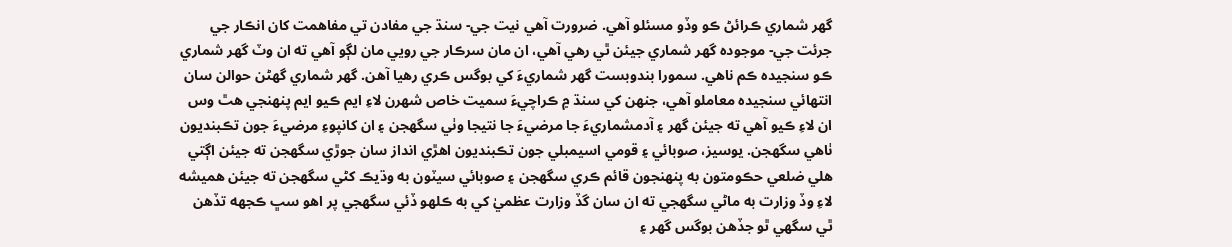گهر شماري ڪرائڻ ڪو وڏو مسئلو آهي. ضرورت آهي نيت جي- سنڌ جي مفادن تي مفاهمت کان انڪار جي جرئت جي- موجوده گهر شماري جيئن ٿي رهي آهي، ان مان سرڪار جي رويي مان لڳو آهي ته ان وٽ گهر شماري ڪو سنجيده ڪم ناهي. سمورا بندوبست گهر شماريءَ کي بوگس ڪري رهيا آهن. گهر شماري گهڻن حوالن سان انتهائي سنجيده معاملو آهي، جنهن کي سنڌ ۾ ڪراچيءَ سميت خاص شهرن لاءِ ايم ڪيو ايم پنهنجي هٿ وس ان لاءِ ڪيو آهي ته جيئن گهر ۽ آدمشماريءَ جا مرضيءَ جا نتيجا وٺي سگهجن ۽ ان کانپوءِ مرضيءَ جون تڪبنديون ٺاهي سگهجن. يوسيز، صوبائي ۽ قومي اسيمبلي جون تڪبنديون اهڙي انداز سان جوڙي سگهجن ته جيئن اڳتي هلي ضلعي حڪومتون به پنهنجون قائم ڪري سگهجن ۽ صوبائي سيٽون به وڌيڪ کڻي سگهجن ته جيئن هميشه لاءِ وڏ وزارت به ماڻي سگهجي ته ان سان گڏ وزارت عظميٰ کي به ڪلهو ڏئي سگهجي پر اهو سڀ ڪجهه تڏهن ٿي سگهي ٿو جڏهن بوگس گهر ۽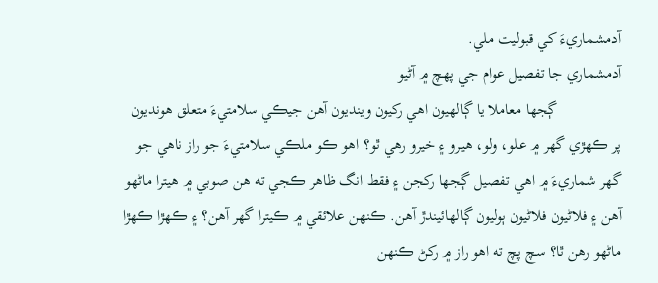آدمشماريءَ کي قبوليت ملي.
آدمشماري جا تفصيل عوام جي پهچ ۾ آڻيو
                ڳجها معاملا يا ڳالهيون اهي رکيون وينديون آهن جيڪي سلامتيءَ متعلق هونديون پر ڪهڙي گهر ۾ علو، ولو، هيرو ۽ خيرو رهي ٿو؟ اهو ڪو ملڪي سلامتيءَ جو راز ناهي جو گهر شماريءَ ۾ اهي تفصيل ڳجها رکجن ۽ فقط انگ ظاهر ڪجي ته هن صوبي ۾ هيترا ماڻهو آهن ۽ فلاڻيون فلاڻيون ٻوليون ڳالهائيندڙ آهن. ڪنهن علائقي ۾ ڪيترا گهر آهن؟ ۽ ڪهڙا ڪهڙا ماڻهو رهن ٿا؟ سچ پچ ته اهو راز ۾ رکڻ ڪنهن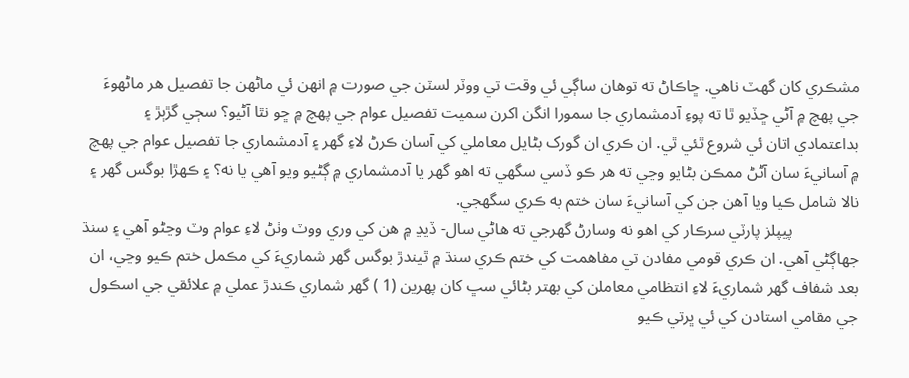مشڪري کان گهٽ ناهي. ڇاڪاڻ ته توهان ساڳي ئي وقت تي ووٽر لسٽن جي صورت ۾ انهن ئي ماڻهن جا تفصيل هر ماڻهوءَ جي پهچ ۾ آڻي ڇڏيو ٿا ته پوءِ آدمشماري جا سمورا انگن اکرن سميت تفصيل عوام جي پهچ ۾ ڇو نٿا آڻيو؟ سڄي گڙٻڙ ۽ بداعتمادي اتان ئي شروع ٿئي ٿي. ان ڪري ان گورک بڻايل معاملي کي آسان ڪرڻ لاءِ گهر ۽ آدمشماري جا تفصيل عوام جي پهچ ۾ آسانيءَ سان آڻڻ ممڪن بڻايو وڃي ته هر ڪو ڏسي سگهي ته اهو گهر يا آدمشماري ۾ ڳڻيو ويو آهي يا نه؟ ۽ ڪهڙا بوگس گهر ۽ نالا شامل ڪيا ويا آهن جن کي آسانيءَ سان ختم به ڪري سگهجي.
                پيپلز پارٽي سرڪار کي اهو نه وسارڻ گهرجي ته هاڻي سال- ڏيڍ ۾ هن کي وري ووٽ وٺڻ لاءِ عوام وٽ وڃڻو آهي ۽ سنڌ جهاڳڻي آهي. ان ڪري قومي مفادن تي مفاهمت کي ختم ڪري سنڌ ۾ ٿيندڙ بوگس گهر شماريءَ کي مڪمل ختم ڪيو وڃي، ان بعد شفاف گهر شماريءَ لاءِ انتظامي معاملن کي بهتر بڻائي سڀ کان پهرين (1 ) گهر شماري ڪندڙ عملي ۾ علائقي جي اسڪول جي مقامي استادن کي ئي ڀرتي ڪيو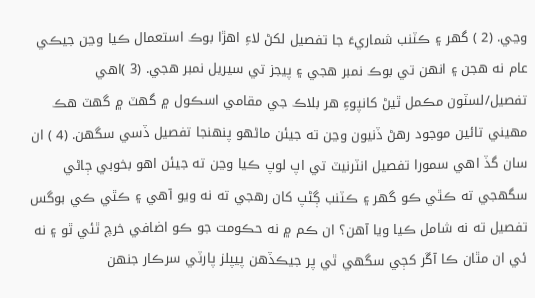وڃي. (2 ) گهر ۽ ڪٽنب شماريءَ جا تفصيل لکڻ لاءِ اهڙا بوڪ استعمال ڪيا وڃن جيڪي عام نه هجن ۽ انهن تي بوڪ نمبر هجي ۽ پيجز تي سيريل نمبر هجي. (3 )اهي تفصيل/لسٽون مڪمل ٿيڻ کانپوءِ هر بلاڪ جي مقامي اسڪول ۾ گهٽ ۾ گهٽ هڪ مهيني تائين موجود رهڻ ڏنيون وڃن ته جيئن ماڻهو پنهنجا تفصيل ڏسي سگهن. (4 ) ان سان گڏ اهي سمورا تفصيل انٽرنيٽ تي اپ لوپ ڪيا وڃن ته جيئن اهو بخوبي ڄاڻي سگهجي ته ڪٿي ڪو گهر ۽ ڪٽنب ڳڻپ کان رهجي ته نه ويو آهي ۽ ڪٿي ڪي بوگس تفصيل ته نه شامل ڪيا ويا آهن؟ ان ڪم ۾ نه حڪومت جو ڪو اضافي خرچ ٿئي ٿو ۽ نه ئي ان مٿان ڪا آڱر کڄي سگهي ٿي پر جيڪڏهن پيپلز پارٽي سرڪار جنهن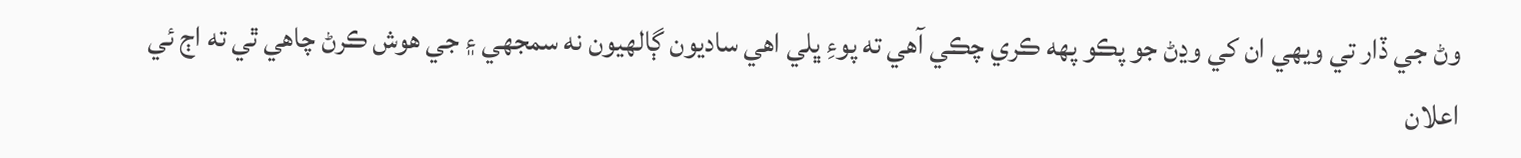وڻ جي ڏار تي ويهي ان کي وڍڻ جو پڪو پهه ڪري چڪي آهي ته پوءِ ڀلي اهي ساديون ڳالهيون نه سمجهي ۽ جي هوش ڪرڻ چاهي ٿي ته اڄ ئي اعلان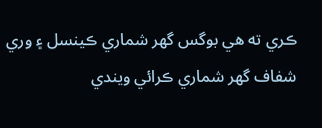ڪري ته هي بوگس گهر شماري ڪينسل ۽ وري شفاف گهر شماري ڪرائي ويندي